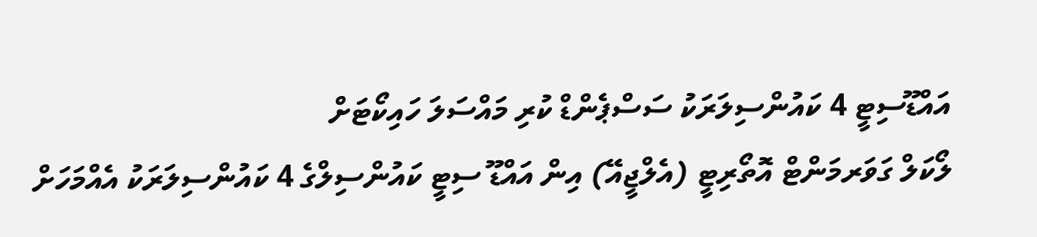އައްޑޫސިޓީ 4 ކައުންސިލަރަކު ސަސްޕެންޑް ކުރި މައްސަލަ ހައިކޯޓަށް
ލޯކަލް ގަވަރމަންޓް އޮތޯރިޓީ (އެލްޖީއޭ) އިން އައްޑޫ ސިޓީ ކައުންސިލްގެ 4 ކައުންސިލަރަކު އެއްމަހަށް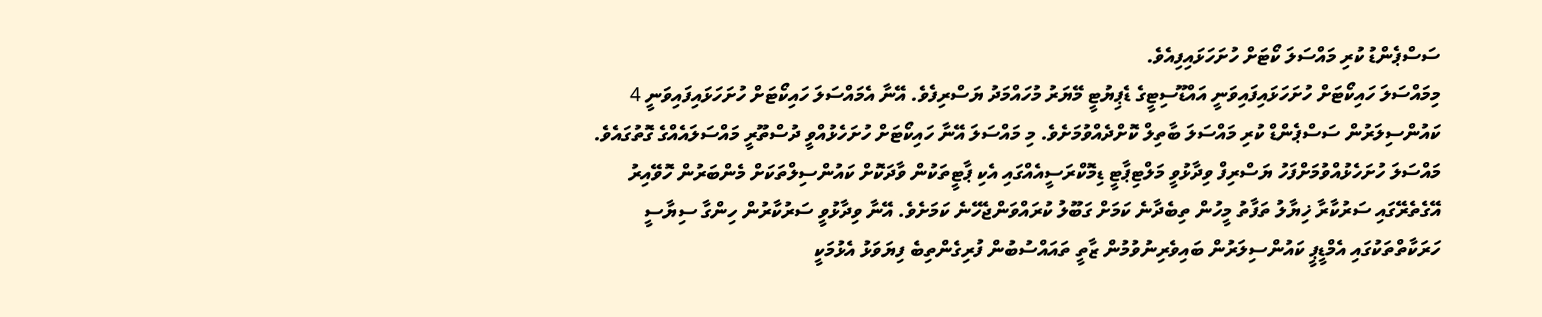ސަސްޕެންޑު ކުރި މައްސަލަ ކޯޓަށް ހުށަހަޅައިފިއެވެ.
މިމައްސަލަ ހައިކޯޓަށް ހުށަހަޅައިފައިވަނީ އައްޑޫސިޓީގެ ޑެޕިޔުޓީ މޭޔަރު މުހައްމަދު ޔަސްރިފެވެ. އޭނާ އެމައްސަލަ ހައިކޯޓަށް ހުށަހަޅައިފައިވަނީ 4 ކައުންސިލަރުން ސަސްޕެންޑް ކުރި މައްސަލަ ބާތިލް ކޮށްދެއްވުމަށެވެ. މި މައްސަލަ އޭނާ ހައިކޯޓަށް ހުށަހެޅުއްވީ ދުސްތޫރީ މައްސަލައެއްގެ ގޮތުގައެވެ.
މައްސަލަ ހުށަހެޅުއްވުމަށްފަހު ޔަސްރިފް ވިދާޅުވީ މަލްޓިޕާޓީ ޑިމޮކްރަސީއެއްގައި އެކި ޕާޓީތަކުން ވާދަކޮށް ކައުންސިލްތަކަށް މެންބަރުން ހޮވޭއިރު އޭގެތެރޭގައި ސަރުކާރާ ޚިޔާލު ތަފާތު މީހުން ތިބެދާނެ ކަމަށް ގަބޫލު ކުރައްވަންޖެހޭނެ ކަމަށެވެ. އޭނާ ވިދާޅުވީ ސަރުކާރުން ހިންގާ ސިޔާސީ ހަރަކާތްތަކުގައި އެމްޑީޕީ ކައުންސިލަރުން ބައިވެރިނުވުމުން ޒާތީ ތައައްސުބުން ފުރިގެންތިބެ ފިޔަވަޅު އެޅުމަކީ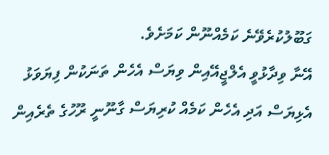ގަބޫލުކުރެވޭނެ ކަމެއްނޫން ކަމަށެވެ.
އޭނާ ވިދާޅުވީ އެލްޖީއޭއިން ވިޔަސް އެހެން ތަނަކުން ފިޔަވަޅު އެޅިޔަސް އަދި އެހެން ކަމެއް ކުރިޔަސް ގާނޫނީ ރޫހުގެ ތެރެއިން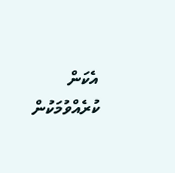އެކަން ކުރެއްވުމަކުން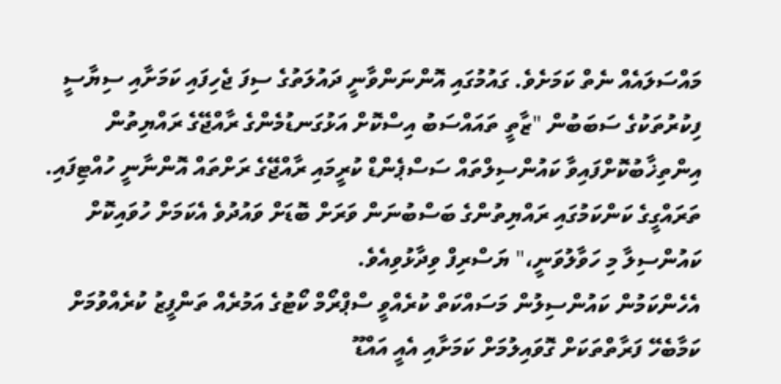މައްސަލައެއް ނެތް ކަމަށެވެ. ގައުމުގައި އޮންނަންވާނީ ދައުލަތުގެ ސިފަ ޖެހިފައި ކަމަށާއި ސިޔާސީ ފިކުރުތަކުގެ ސަބަބުން "ޒާތީ ތައައްސަބު އިސްކޮށް އަޅުގަނޑުމެންގެ ރާއްޖޭގެ ރައްޔިތުން އިންތިޚާބުކޮށްފައިވާ ކައުންސިލްތައް ސަސްޕެންޑް ކުރީމައި ރާއްޖޭގެ ރަށްތައް އޮންނާނީ ހުއްޓިފައި. ތަރައްގީގެ ކަންކަމުގައި ރައްޔިތުންގެ ބަސްބުނަން ވަރަށް ބޮޑަށް ވައުދުވެ އެކަމަށް ހުވައިކޮށް ކައުންސިލާ މި ހަވާލުވަނީ،" ޔަސްރިފް ވިދާޅުވިއެވެ.
އެހެންކަމުން ކައުންސިލުން މަސައްކަތް ކުރެއްވީ ސްޕްރޯމް ކޯޓުގެ އަމުރެއް ތަންފީޒު ކުރެއްވުމަށް ކަމާބެހޭ ފަރާތްތަކަށް ގޮވައިލުމަށް ކަމަށާއި އެއީ އައްޑޫ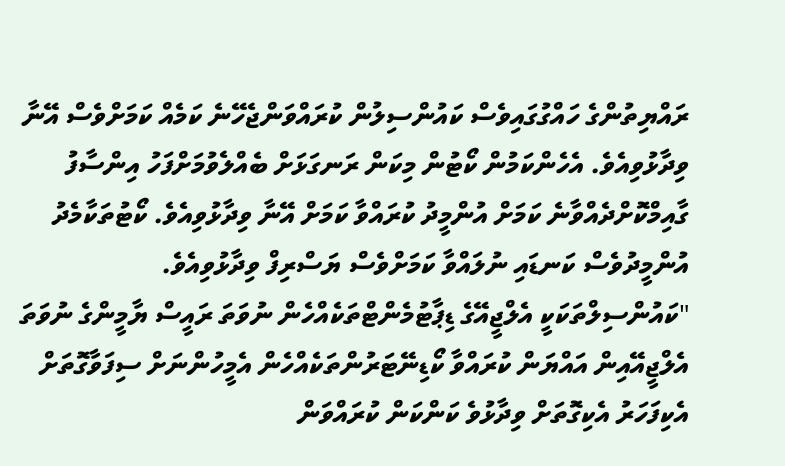ރައްޔިތުންގެ ހައްގުގައިވެސް ކައުންސިލުން ކުރައްވަންޖެހޭނެ ކަމެއް ކަމަށްވެސް އޭނާ ވިދާޅުވިއެވެ. އެހެންކަމުން ކޯޓުން މިކަން ރަނގަޅަށް ބެއްލެވުމަށްފަހު އިންސާފު ގާއިމްކޮށްދެއްވާނެ ކަމަށް އުންމީދު ކުރައްވާ ކަމަށް އޭނާ ވިދާޅުވިއެވެ. ކޯޓުތަކާމެދު އުންމީދުވެސް ކަނޑައި ނުލައްވާ ކަމަށްވެސް ޔަސްރިފް ވިދާޅުވިއެވެ.
"ކައުންސިލްތަކަކީ އެލްޖީއޭގެ ޑިޕާޓުމެންޓްތަކެއްހެން ނުވަތަ ރައީސް ޔާމީންގެ ނުވަތަ އެލްޖީއޭއިން އައްޔަން ކުރައްވާ ކޯޑިނޭޓަރުންތަކެއްހެން އެމީހުންނަށް ސިފަވާގޮތަށް އެކިފަހަރު އެކިގޮތަށް ވިދާޅުވެ ކަންކަން ކުރައްވަން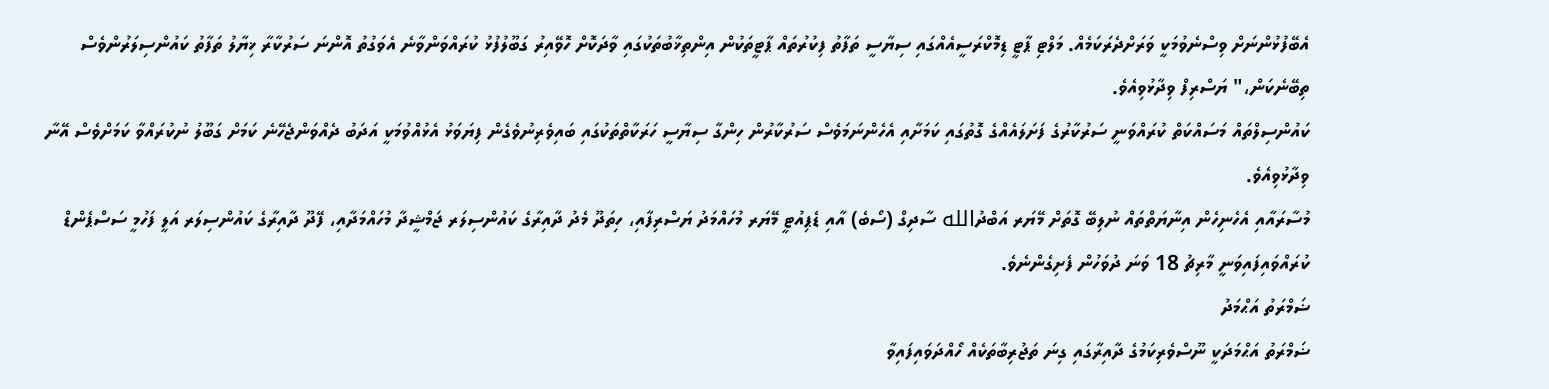އެބޭފުޅުންނަށް ވިސްނެވުމަކީ ވަރަށްދެރަކަމެއް. މަލްޓި ޕާޓީ ޑިމޮކްރަސީއެއްގައި ސިޔާސީ ތަފާތު ފިކުރުތައް ޕާޓީތަކުން އިންތިޚާބުތަކުގައި ވާދަކޮށް ހޮވޭއިރު ގަބޫލުފުޅު ކުރައްވަންވާނެ އެވަގުތު އޮންނަ ސަރުކާރާ ޚިޔާލު ތަފާތު ކައުންސިލަރުންވެސް ތިބޭނެކަން،" ޔަސްރިފް ވިދާޅުވިއެވެ.
ކައުންސިލްތައް މަސައްކަތް ކުރައްވަނީ ސަރުކާރުގެ ފަށަލައެއްގެ ގޮތުގައި ކަމަށާއި އެހެންނަމަވެސް ސަރުކާރުން ހިންގާ ސިޔާސީ ހަރަކާތްތަކުގައި ބައިވެރިނުވެގެން ފިޔަވަޅު އެޅުއްވުމަކީ އަދަބު ދެއްވަންޖެހޭނެ ކަމަށް ގަބޫލު ނުކުރައްވާ ކަމަށްވެސް އޭނާ ވިދާޅުވިއެވެ.
މުސާރައާއި އެހެނިހެން އިނާޔަތްތައް ނުލިބޭ ގޮތަށް މޭޔަރ އަބްދުالله ސާދިގް (ސޯބެ) އާއި ޑެޕިއުޓީ މޭޔަރ މުހައްމަދު ޔަސްރިފާއި، ހިތަދޫ މެދު ދާއިރާގެ ކައުންސިލަރ ޖަމްޝީދާ މުހައްމަދާއި، ފޭދޫ ދާއިރާގެ ކައުންސިލަރ އަލީ ފަހުމީ ސަސްޕެންޑް ކުރައްވައިފައިވަނީ މާރިޗު 18 ވަނަ ދުވަހުން ފެށިގެންނެވެ.
ޟަމްރަތު އަޙްމަދު
ޟަމްރަތު އަޙްމަދަކީ ނޫސްވެރިކަމުގެ ދާއިރާގައި ގިނަ ތަޖުރިބާތަކެއް ހޯއްދަވައިފައިވާ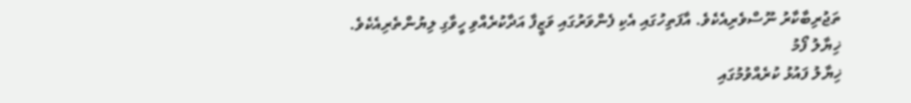ތަޖުރިބާކާރު ނޫސްވެރިއެކެވެ. އާފަތިހުގައި އެކި ފެންވަރުގައި ވަޒީފާ އަދާކުރެއްވި ހީވާގި ލިޔުންތެރިއެކެވެ.
ޚިޔާލު ފޯމު
ޚިޔާލު ފައުޅު ކުރެއްވުމުގައި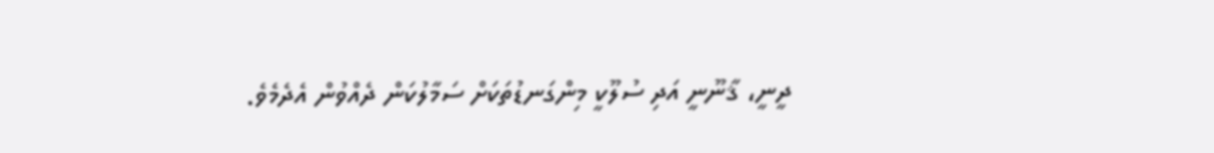ދީނީ، ޤާނޫނީ އަދި ސުލޫކީ މިންގަނޑުތަކަށް ސަމާލުކަން ދެއްވުން އެދެމެވެ.